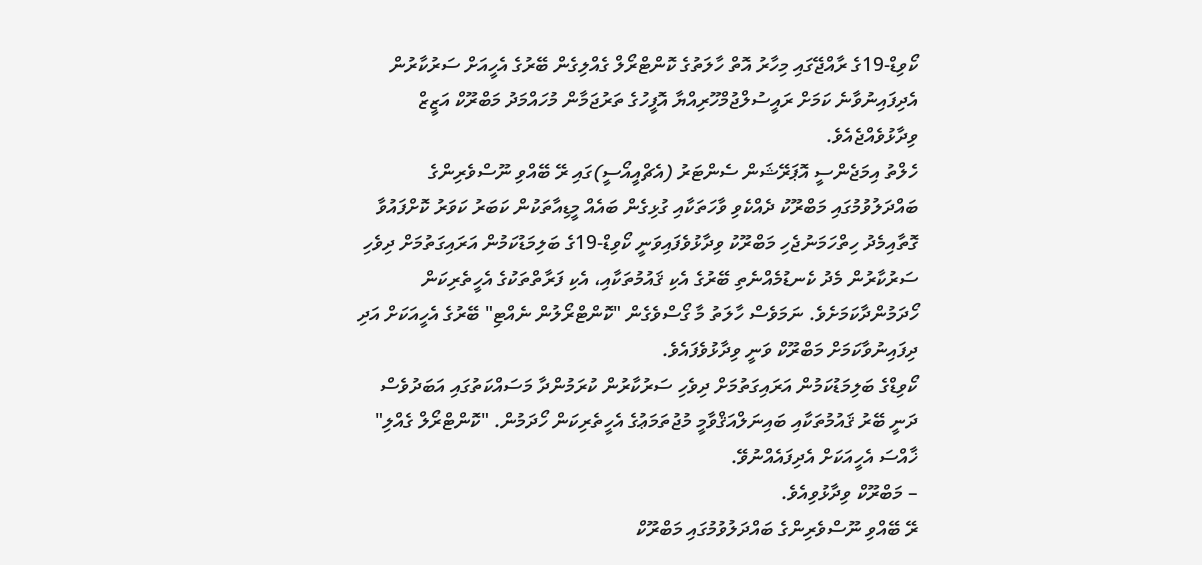ކޯވިޑް-19ގެ ރާއްޖޭގައި މިހާރު އޮތް ހާލަތުގެ ކޮންޓްރޯލް ގެއްލިގެން ބޭރުގެ އެހީއަށް ސަރުކާރުން އެދިފައިނުވާނެ ކަމަށް ރައީސުލްޖުމްހޫރިއްޔާ އޮފީހުގެ ތަރުޖަމާން މުހައްމަދު މަބްރޫކް އަޒީޒް ވިދާޅުވެއްޖެއެވެ.
ހެލްތު އިމަޖެންސީ އޮޕަރޭޝަން ސެންޓަރު (އެޗްއީއޯސީ)ގައި ރޭ ބޭއްވި ނޫސްވެރިންގެ ބައްދަލުވުމުގައި މަބްރޫކު ދެއްކެވި ވާހަތަކާއި ގުޅިގެން ބައެއް މީޑިއާތަކުން ކަބަރު ކަވަރު ކޮށްފައުވާ ގޮތާއިމެދު ހިތްހަމަނުޖެހި މަބްރޫކު ވިދާޅުވެފައިވަނީ ކޯވިޑް-19ގެ ބަލިމަޑުކަމުން އަރައިގަތުމަށް ދިވެހި ސަރުކާރުން މެދު ކެނޑުމެއްނެތި ބޭރުގެ އެކި ޤައުމުތަކާއި، އެކި ފަރާތްތަކުގެ އެހީތެރިކަން ހޯދަމުންދާކަމަށެވެ. ނަމަވެސް ހާލަތު މާ ގޯސްވެގެން "ކޮންޓްރޯލުން ނެއްޓި" ބޭރުގެ އެހީއަކަށް އަދި ދިފައިނުވާކަމަށް މަބްރޫކް ވަނީ ވިދާޅުވެފައެވެ.
ކޯވިޑްގެ ބަލިމަޑުކަމުން އަރައިގަތުމަށް ދިވެހި ސަރުކާރުން ކުރަމުންދާ މަސައްކަތުގައި އަބަދުވެސް ދަނީ ބޭރު ޤައުމުތަކާއި ބައިނަލްއަޤްވާމީ މުޖުތަމަޢުގެ އެހީތެރިކަން ހޯދަމުން. "ކޮންޓްރޯލް ގެއްލި" ޚާއްސަ އެހީއަކަށް އެދިފައެއްނުވޭ.
– މަބްރޫކް ވިދާޅުވިއެވެ.
ރޭ ބޭއްވި ނޫސްވެރިންގެ ބައްދަލުވުމުގައި މަބްރޫކް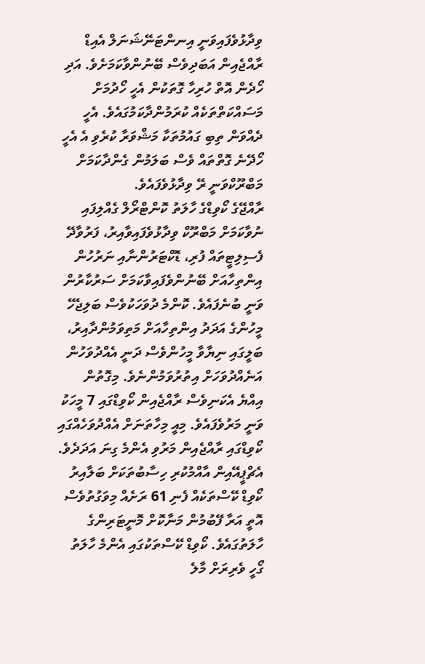ވިދާޅުވެފައިވަނީ އިނންޓަނޭޝަނަލް އެއިޑް ރާއްޖެއިން އަބަދިވެސް ބޭނުންވާކަމަށެވެ. އަދި ހޯދެން އޮތް ހުރިހާ ގޮތަކުން އެހީ ހޯދުމަށް މަސައްކަތްތަކެއް ކުރަމުންދާކަމުގައެވެ. އެހީ ދެއްވަން ތިބި ގައުމުތަކާ މަޝްވަރާ ކުރެވި އެ އެހީ ހޯދޭނެ ގޮތްތައް ވެސް ބަލަމުން ގެންދާކަމަށް މަބްރޫކްވަނީ ރޭ ވިދާޅުވެފައެވެ.
ރާއްޖޭގެ ކޯވިޑްގެ ހާލަތު ކޮންޓްރޯލް ގެއްލިފައި ނުވާކަމަށް މަބްރޫކް ވިދާޅުވެފައިވާއިރު، ފަރުވާދޭ ފެސިލިޓީތައް ފުރި، ޑޮކްޓަރުންނާއި ނަރުހުން އިންތިހާއަށް ބޭނުންވެފައިވާކަމަށް ސަރުކާރުން ވަނީ ބުނެފައެވެ. ކޮންމެ ދުވަހަކުވެސް ބަލިޖެހޭ މީހުންގެ އަދަދު އިންތިހާއަށް މަތިވަމުންދާއިރު، ބަލީގައި ނިޔާވާ މީހުންވެސް ދަނީ އެއްދުވަހުން އަނެއްދުވަހަށް އިތުރުވަމުންނެވެ. މިގޮތުން އިއްޔެ އެކަނިވެސް ރާއްޖެއިން ކޯވިޑްގައި 7 މީހަކު ވަނީ މަރުވެފައެވެ. މިއީ މިހާތަނަށް އެއްދުވަހެއްގައި ކޯވިޑްގައި ރާއްޖެއިން މަރުވި އެންމެ ގިނަ އަދަދެވެ.
އެޗްޕީއޭއިން އާއްމުކުރި ހިސާބުތަކަށް ބަލާއިރު ކޯވިޑް ކޭސްތަކެއް ފެނި 61 ރަށެއް މިވަގުތުވެސް އޮތީ އަރާ ފޭބުމުން މަނާކޮށް މޮނީޓަރިންގެ ހާލަތުގައެވެ. ކޯވިޑް ކޭސްތަކުގައި އެންމެ ހާލަތު ގޯހީ ވެރިރަށް މާލެ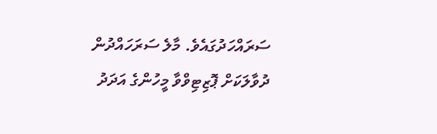ސަރައްހަދުގައެވެ. މާލެ ސަރަހައްދުން ދުވާލަކަށް ޕޮޒިޓިވްވާ މީހުންގެ އަދަދު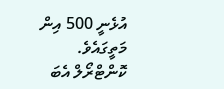އުޅެނީ 500 އިން މަތީގައެވެ.
ކޮންޓްރޯލް އެބަ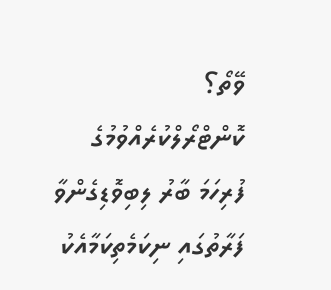ވޭތޯ؟
ކޮންޓްރޯލްކުރެއްވުމުގެ ފުރިހަމަ ބާރު ލިބިވޮޑިގެންވާ ފަރާތުގައި ނިކަމެތިކަމާއެކު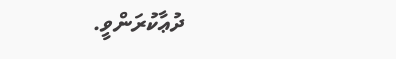ދުޢާކުރަންވީ.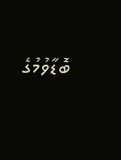ބޮޑާވުމުގެ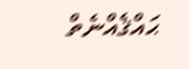ޙައްޤެއްނެތް